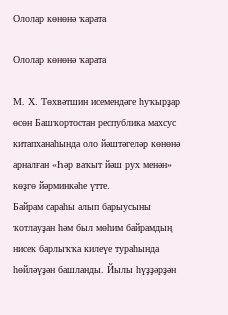Ололар көнөнә ҡарата

Ололар көнөнә ҡарата

М. Х. Төхвәтшин исемендәге һуҡырҙар өсөн Башҡортостан республика махсус китапханаһында оло йәштәгеләр көнөнә арналған «Һәр ваҡыт йәш рух менән» көҙгө йәрминкәһе үтте.
Байрам сараһы алып барыусыны ҡотлауҙан һәм был мөһим байрамдың нисек барлыҡҡа килеүе тураһында һөйләүҙән башланды. Йылы һүҙҙәрҙән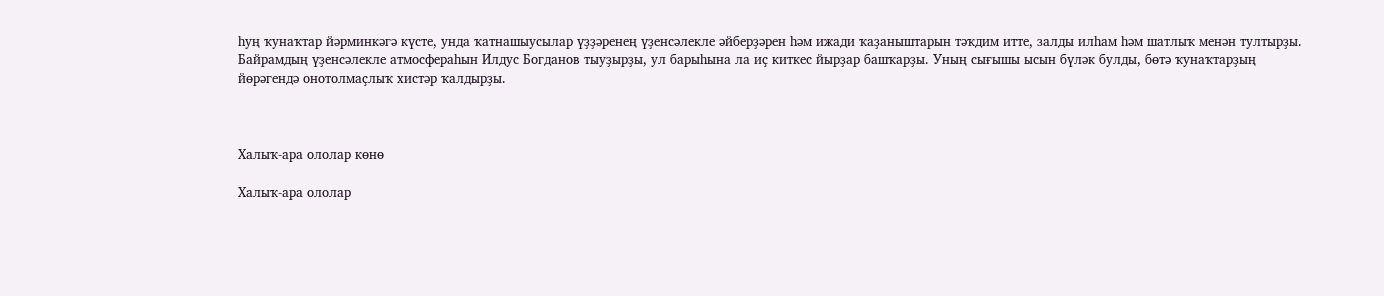һуң ҡунаҡтар йәрминкәгә күсте, унда ҡатнашыусылар үҙҙәренең үҙенсәлекле әйберҙәрен һәм ижади ҡаҙаныштарын тәҡдим итте, залды илһам һәм шатлыҡ менән тултырҙы.
Байрамдың үҙенсәлекле атмосфераһын Илдус Богданов тыуҙырҙы, ул барыһына ла иҫ киткес йырҙар башҡарҙы. Уның сығышы ысын бүләк булды, бөтә ҡунаҡтарҙың йөрәгендә онотолмаҫлыҡ хистәр ҡалдырҙы.



Халыҡ-ара ололар көнө

Халыҡ-ара ололар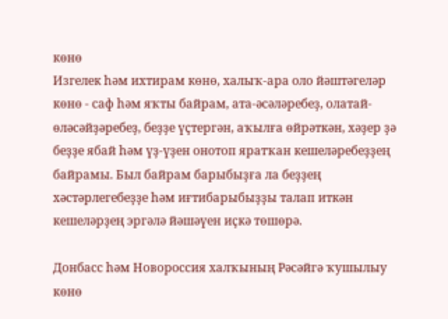көнө
Изгелек һәм ихтирам көнө, халыҡ-ара оло йәштәгеләр көнө - саф һәм яҡты байрам, ата-әсәләребеҙ, олатай-өләсәйҙәребеҙ, беҙҙе үҫтергән, аҡылға өйрәткән, хәҙер ҙә беҙҙе ябай һәм үҙ-үҙен онотоп яратҡан кешеләребеҙҙең байрамы. Был байрам барыбыҙға ла беҙҙең хәстәрлегебеҙҙе һәм иғтибарыбыҙҙы талап иткән кешеләрҙең эргәлә йәшәүен иҫкә төшөрә.

Донбасс һәм Новороссия халҡының Рәсәйгә ҡушылыу көнө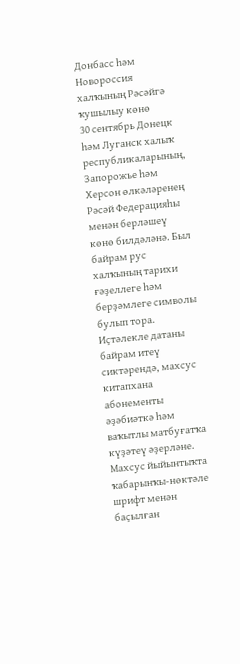Донбасс һәм Новороссия халҡының Рәсәйгә ҡушылыу көнө
30 сентябрь Донецк һәм Луганск халыҡ республикаларының, Запорожье һәм Херсон өлкәләренең Рәсәй Федерацияһы менән берләшеү көнө билдәләнә. Был байрам рус халҡының тарихи ғәҙеллеге һәм берҙәмлеге символы булып тора.
Иҫтәлекле датаны байрам итеү сиктәрендә, махсус китапхана абонементы әҙәбиәткә һәм ваҡытлы матбуғатҡа күҙәтеү әҙерләне.
Махсус йыйынтыҡта ҡабарынҡы-нөктәле шрифт менән баҫылған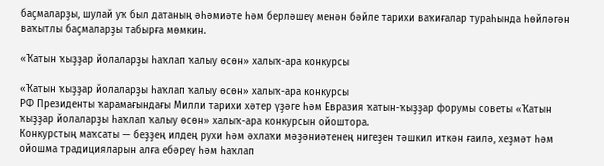баҫмаларҙы, шулай уҡ был датаның әһәмиәте һәм берләшеү менән бәйле тарихи ваҡиғалар тураһында һөйләгән ваҡытлы баҫмаларҙы табырға мөмкин.

«Ҡатын ҡыҙҙар йолаларҙы һаҡлап ҡалыу өсөн» халыҡ-ара конкурсы

«Ҡатын ҡыҙҙар йолаларҙы һаҡлап ҡалыу өсөн» халыҡ-ара конкурсы
РФ Президенты ҡарамағындағы Милли тарихи хәтер үҙәге һәм Евразия ҡатын-ҡыҙҙар форумы советы «Ҡатын ҡыҙҙар йолаларҙы һаҡлап ҡалыу өсөн» халыҡ-ара конкурсын ойоштора.
Конкурстың маҡсаты — беҙҙең илдең рухи һәм әхлаҡи мәҙәниәтенең нигеҙен тәшкил иткән ғаилә, хеҙмәт һәм ойошма традицияларын алға ебәреү һәм һаҡлап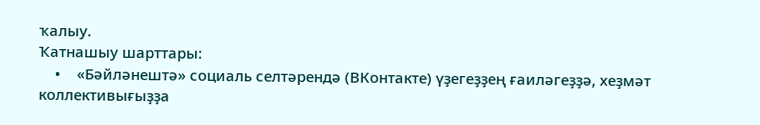ҡалыу.
Ҡатнашыу шарттары:
    •    «Бәйләнештә» социаль селтәрендә (ВКонтакте) үҙегеҙҙең ғаиләгеҙҙә, хеҙмәт коллективығыҙҙа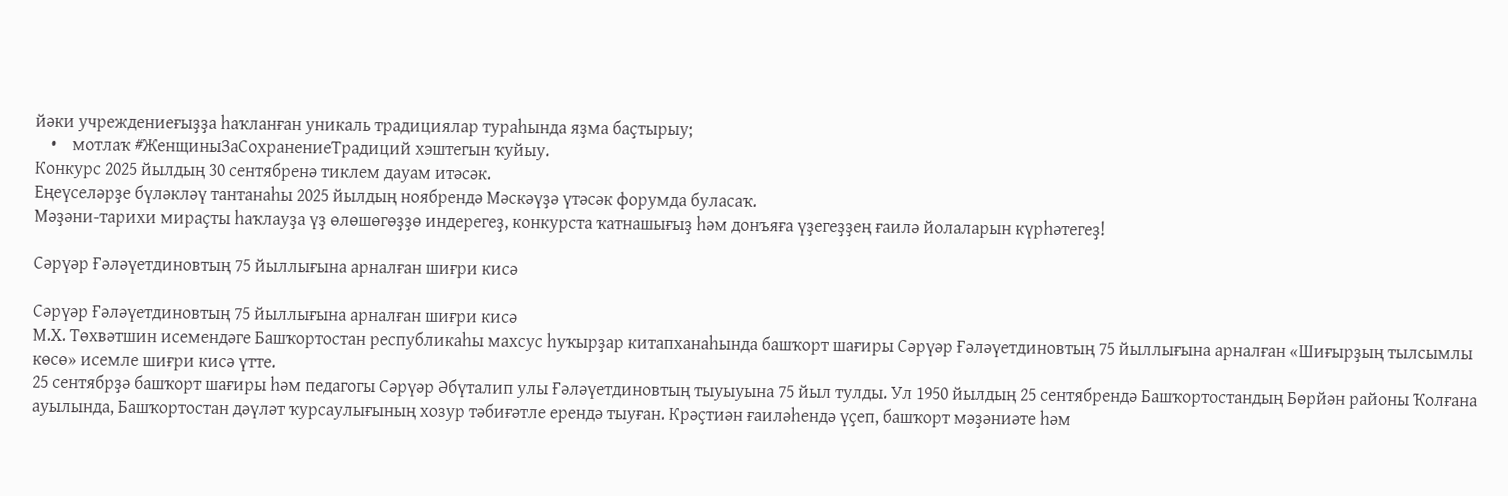йәки учреждениеғыҙҙа һаҡланған уникаль традициялар тураһында яҙма баҫтырыу;
    •    мотлаҡ #ЖенщиныЗаСохранениеТрадиций хэштегын ҡуйыу.
Конкурс 2025 йылдың 30 сентябренә тиклем дауам итәсәк.
Еңеүселәрҙе бүләкләү тантанаһы 2025 йылдың ноябрендә Мәскәүҙә үтәсәк форумда буласаҡ.
Мәҙәни-тарихи мираҫты һаҡлауҙа үҙ өлөшөгөҙҙө индерегеҙ, конкурста ҡатнашығыҙ һәм донъяға үҙегеҙҙең ғаилә йолаларын күрһәтегеҙ!

Сәрүәр Ғәләүетдиновтың 75 йыллығына арналған шиғри кисә

Сәрүәр Ғәләүетдиновтың 75 йыллығына арналған шиғри кисә
М.Х. Төхвәтшин исемендәге Башҡортостан республикаһы махсус һуҡырҙар китапханаһында башҡорт шағиры Сәрүәр Ғәләүетдиновтың 75 йыллығына арналған «Шиғырҙың тылсымлы көсө» исемле шиғри кисә үтте.
25 сентябрҙә башҡорт шағиры һәм педагогы Сәрүәр Әбүталип улы Ғәләүетдиновтың тыуыуына 75 йыл тулды. Ул 1950 йылдың 25 сентябрендә Башҡортостандың Бөрйән районы Ҡолғана ауылында, Башҡортостан дәүләт ҡурсаулығының хозур тәбиғәтле ерендә тыуған. Крәҫтиән ғаиләһендә үҫеп, башҡорт мәҙәниәте һәм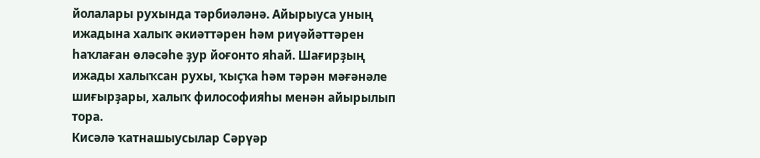йолалары рухында тәрбиәләнә. Айырыуса уның ижадына халыҡ әкиәттәрен һәм риүәйәттәрен һаҡлаған өләсәһе ҙур йоғонто яһай. Шағирҙың ижады халыҡсан рухы, ҡыҫҡа һәм тәрән мәғәнәле шиғырҙары, халыҡ философияһы менән айырылып тора.
Кисәлә ҡатнашыусылар Сәрүәр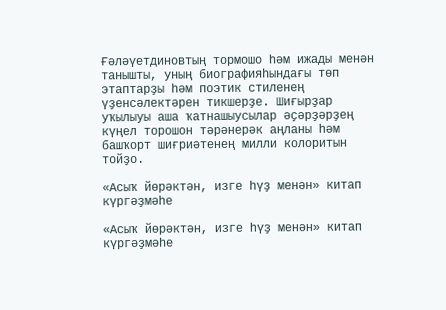Ғәләүетдиновтың тормошо һәм ижады менән танышты, уның биографияһындағы төп этаптарҙы һәм поэтик стиленең үҙенсәлектәрен тикшерҙе. Шиғырҙар уҡылыуы аша ҡатнашыусылар әҫәрҙәрҙең күңел торошон тәрәнерәк аңланы һәм башҡорт шиғриәтенең милли колоритын тойҙо.

«Асыҡ йөрәктән, изге һүҙ менән» китап күргәҙмәһе

«Асыҡ йөрәктән, изге һүҙ менән» китап күргәҙмәһе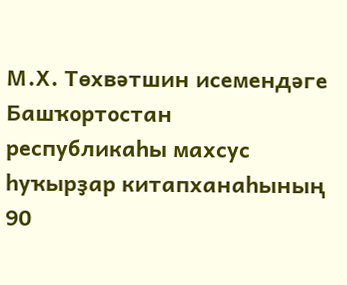М.Х. Төхвәтшин исемендәге Башҡортостан республикаһы махсус һуҡырҙар китапханаһының 90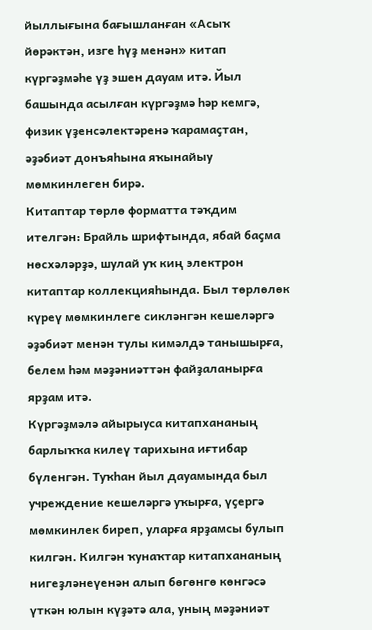йыллығына бағышланған «Асыҡ йөрәктән, изге һүҙ менән» китап күргәҙмәһе үҙ эшен дауам итә. Йыл башында асылған күргәҙмә һәр кемгә, физик үҙенсәлектәренә ҡарамаҫтан, әҙәбиәт донъяһына яҡынайыу мөмкинлеген бирә.
Китаптар төрлө форматта тәҡдим ителгән: Брайль шрифтында, ябай баҫма нөсхәләрҙә, шулай уҡ киң электрон китаптар коллекцияһында. Был төрлөлөк күреү мөмкинлеге сикләнгән кешеләргә әҙәбиәт менән тулы кимәлдә танышырға, белем һәм мәҙәниәттән файҙаланырға ярҙам итә.
Күргәҙмәлә айырыуса китапхананың барлыҡҡа килеү тарихына иғтибар бүленгән. Туҡһан йыл дауамында был учреждение кешеләргә уҡырға, үҫергә мөмкинлек биреп, уларға ярҙамсы булып килгән. Килгән ҡунаҡтар китапхананың нигеҙләнеүенән алып бөгөнгө көнгәсә үткән юлын күҙәтә ала, уның мәҙәниәт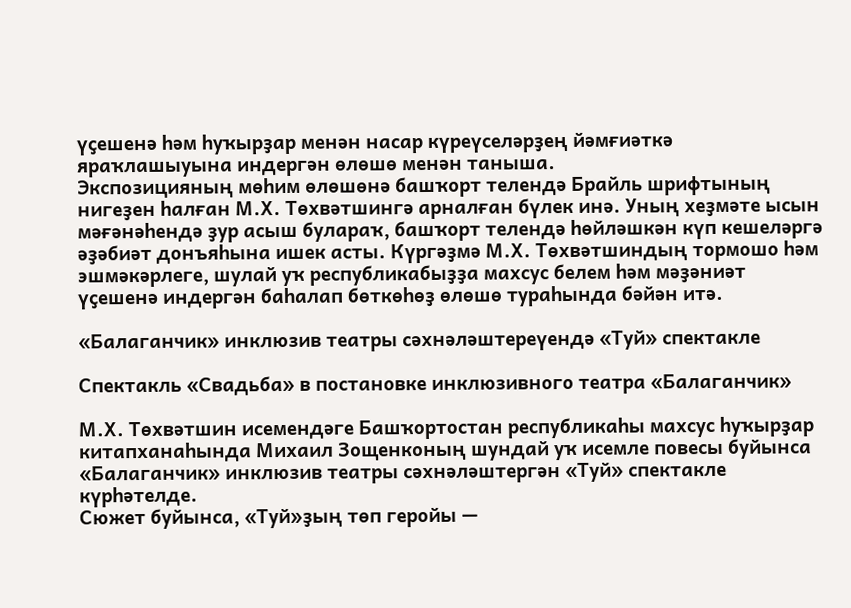үҫешенә һәм һуҡырҙар менән насар күреүселәрҙең йәмғиәткә яраҡлашыуына индергән өлөшө менән таныша.
Экспозицияның мөһим өлөшөнә башҡорт телендә Брайль шрифтының нигеҙен һалған М.Х. Төхвәтшингә арналған бүлек инә. Уның хеҙмәте ысын мәғәнәһендә ҙур асыш булараҡ, башҡорт телендә һөйләшкән күп кешеләргә әҙәбиәт донъяһына ишек асты. Күргәҙмә М.Х. Төхвәтшиндың тормошо һәм эшмәкәрлеге, шулай уҡ республикабыҙҙа махсус белем һәм мәҙәниәт үҫешенә индергән баһалап бөткөһөҙ өлөшө тураһында бәйән итә.

«Балаганчик» инклюзив театры сәхнәләштереүендә «Туй» спектакле

Спектакль «Свадьба» в постановке инклюзивного театра «Балаганчик»

М.Х. Төхвәтшин исемендәге Башҡортостан республикаһы махсус һуҡырҙар китапханаһында Михаил Зощенконың шундай уҡ исемле повесы буйынса «Балаганчик» инклюзив театры сәхнәләштергән «Туй» спектакле күрһәтелде.
Сюжет буйынса, «Туй»ҙың төп геройы —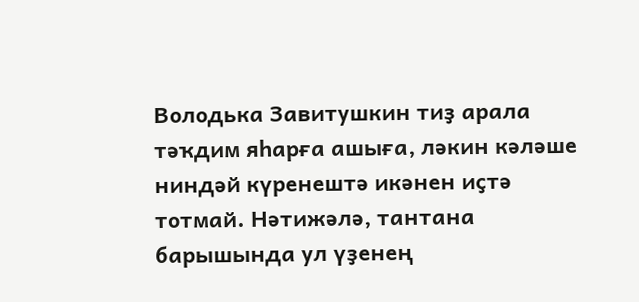Володька Завитушкин тиҙ арала тәҡдим яһарға ашыға, ләкин кәләше ниндәй күренештә икәнен иҫтә тотмай. Нәтижәлә, тантана барышында ул үҙенең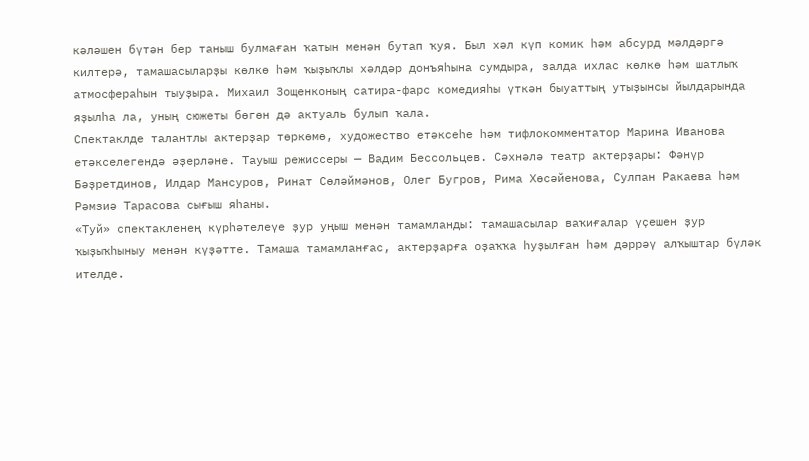кәләшен бүтән бер таныш булмаған ҡатын менән бутап ҡуя. Был хәл күп комик һәм абсурд мәлдәргә килтерә, тамашасыларҙы көлкө һәм ҡыҙыҡлы хәлдәр донъяһына сумдыра, залда ихлас көлкө һәм шатлыҡ атмосфераһын тыуҙыра. Михаил Зощенконың сатира-фарс комедияһы үткән быуаттың утыҙынсы йылдарында яҙылһа ла, уның сюжеты бөгөн дә актуаль булып ҡала.
Спектаклде талантлы актерҙар төркөмө, художество етәксеһе һәм тифлокомментатор Марина Иванова етәкселегендә әҙерләне. Тауыш режиссеры — Вадим Бессольцев. Сәхнәлә театр актерҙары: Фәнүр Бәҙретдинов, Илдар Мансуров, Ринат Сөләймәнов, Олег Бугров, Рима Хөсәйенова, Сулпан Ракаева һәм Рәмзиә Тарасова сығыш яһаны.
«Туй» спектакленең күрһәтелеүе ҙур уңыш менән тамамланды: тамашасылар ваҡиғалар үҫешен ҙур ҡыҙыҡһыныу менән күҙәтте. Тамаша тамамланғас, актерҙарға оҙаҡҡа һуҙылған һәм дәррәү алҡыштар бүләк ителде.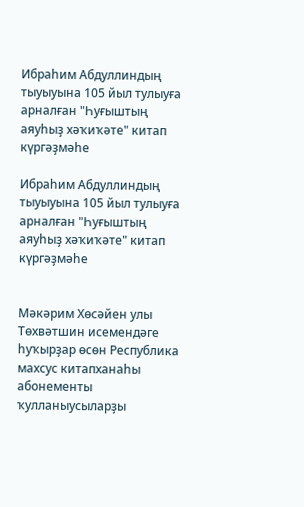Ибраһим Абдуллиндың тыуыуына 105 йыл тулыуға арналған "Һуғыштың аяуһыҙ хәҡиҡәте" китап күргәҙмәһе

Ибраһим Абдуллиндың тыуыуына 105 йыл тулыуға арналған "Һуғыштың аяуһыҙ хәҡиҡәте" китап күргәҙмәһе


Мәкәрим Хөсәйен улы Төхвәтшин исемендәге һуҡырҙар өсөн Республика махсус китапханаһы абонементы ҡулланыусыларҙы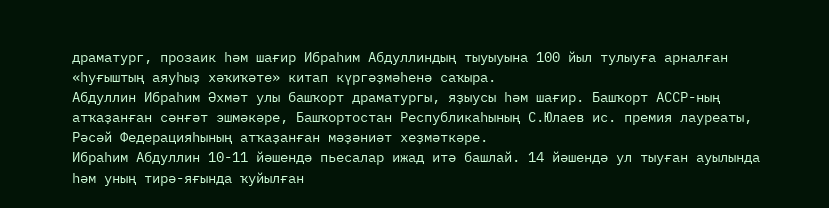драматург, прозаик һәм шағир Ибраһим Абдуллиндың тыуыуына 100 йыл тулыуға арналған «һуғыштың аяуһыҙ хәҡиҡәте» китап күргәҙмәһенә саҡыра.
Абдуллин Ибраһим Әхмәт улы башҡорт драматургы, яҙыусы һәм шағир. Башҡорт АССР-ның атҡаҙанған сәнғәт эшмәкәре, Башҡортостан Республикаһының С.Юлаев ис. премия лауреаты, Рәсәй Федерацияһының атҡаҙанған мәҙәниәт хеҙмәткәре.
Ибраһим Абдуллин 10-11 йәшендә пьесалар ижад итә башлай. 14 йәшендә ул тыуған ауылында һәм уның тирә-яғында ҡуйылған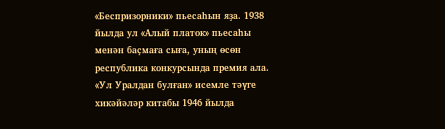«Беспризорники» пьесаһын яҙа. 1938 йылда ул «Алый платок» пьесаһы менән баҫмаға сыға, уның өсөн республика конкурсында премия ала. «Ул Уралдан булған» исемле тәүге хикәйәләр китабы 1946 йылда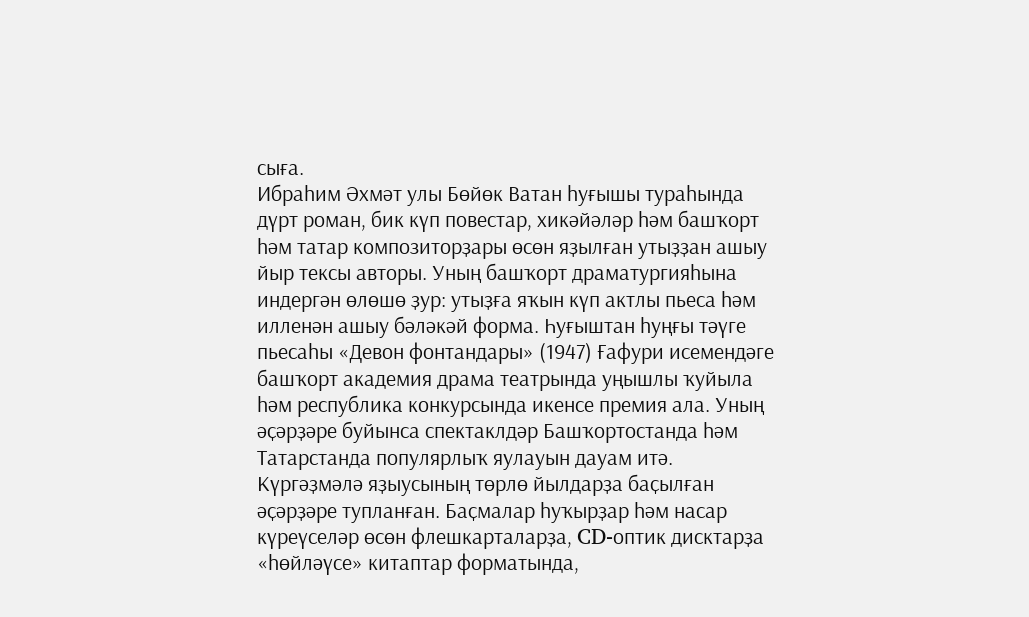сыға.
Ибраһим Әхмәт улы Бөйөк Ватан һуғышы тураһында дүрт роман, бик күп повестар, хикәйәләр һәм башҡорт һәм татар композиторҙары өсөн яҙылған утыҙҙан ашыу йыр тексы авторы. Уның башҡорт драматургияһына индергән өлөшө ҙур: утыҙға яҡын күп актлы пьеса һәм илленән ашыу бәләкәй форма. Һуғыштан һуңғы тәүге пьесаһы «Девон фонтандары» (1947) Ғафури исемендәге башҡорт академия драма театрында уңышлы ҡуйыла һәм республика конкурсында икенсе премия ала. Уның әҫәрҙәре буйынса спектаклдәр Башҡортостанда һәм Татарстанда популярлыҡ яулауын дауам итә.
Күргәҙмәлә яҙыусының төрлө йылдарҙа баҫылған әҫәрҙәре тупланған. Баҫмалар һуҡырҙар һәм насар күреүселәр өсөн флешкарталарҙа, CD-оптик дисктарҙа «һөйләүсе» китаптар форматында,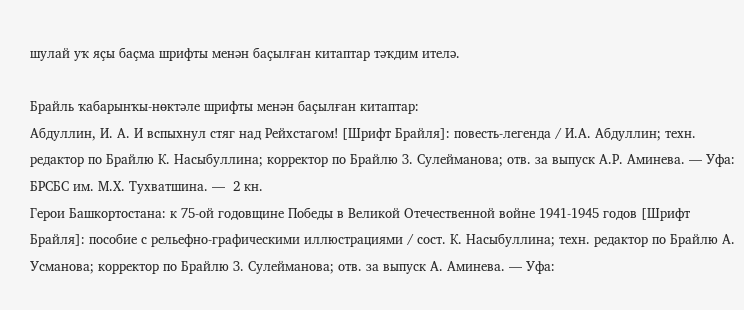шулай уҡ яҫы баҫма шрифты менән баҫылған китаптар тәҡдим ителә.

Брайль ҡабарынҡы-нөктәле шрифты менән баҫылған китаптар:
Абдуллин, И. А. И вспыхнул стяг над Рейхстагом! [Шрифт Брайля]: повесть-легенда / И.А. Абдуллин; техн. редактор по Брайлю К. Насыбуллина; корректор по Брайлю З. Сулейманова; отв. за выпуск А.Р. Аминева. — Уфа: БРСБС им. М.Х. Тухватшина. —  2 кн.
Герои Башкортостана: к 75-ой годовщине Победы в Великой Отечественной войне 1941-1945 годов [Шрифт Брайля]: пособие с рельефно-графическими иллюстрациями / сост. К. Насыбуллина; техн. редактор по Брайлю А. Усманова; корректор по Брайлю З. Сулейманова; отв. за выпуск А. Аминева. — Уфа: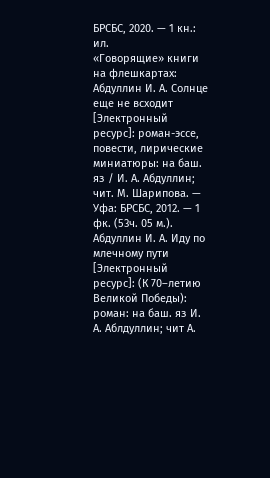БРСБС, 2020. — 1 кн.: ил.
«Говорящие» книги на флешкартах:
Абдуллин И. А. Солнце еще не всходит [Электронный ресурс]: роман-эссе, повести, лирические миниатюры: на баш. яз / И. А. Абдуллин; чит. М. Шарипова. — Уфа: БРСБС, 2012. — 1 фк. (53ч. 05 м.).
Абдуллин И. А. Иду по млечному пути [Электронный ресурс]: (К 70–летию Великой Победы): роман: на баш. яз И. А. Аблдуллин; чит А.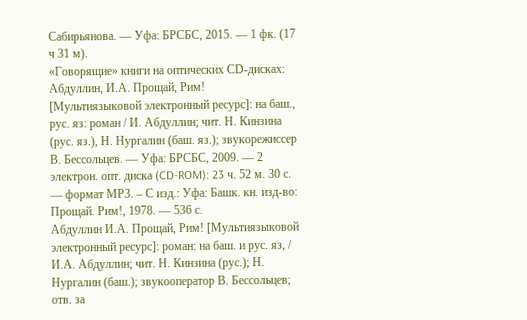Сабирьянова. — Уфа: БРСБС, 2015. — 1 фк. (17 ч 31 м).
«Говорящие» книги на оптических СD-дисках:
Абдуллин, И.А. Прощай, Рим! [Мультиязыковой электронный ресурс]: на баш., рус. яз: роман / И. Абдуллин; чит. Н. Кинзина (рус. яз.), Н. Нургалин (баш. яз.); звукорежиссер В. Бессольцев. — Уфа: БРСБС, 2009. — 2 электрон. опт. диска (CD-ROM): 23 ч. 52 м. 30 с. — формат МР3. – С изд.: Уфа: Башк. кн. изд-во: Прощай. Рим!, 1978. — 536 с.
Абдуллин И.А. Прощай, Рим! [Мультиязыковой электронный ресурс]: роман: на баш. и рус. яз, / И.А. Абдуллин; чит. Н. Кинзина (рус.); Н. Нургалин (баш.); звукооператор В. Бессольцев; отв. за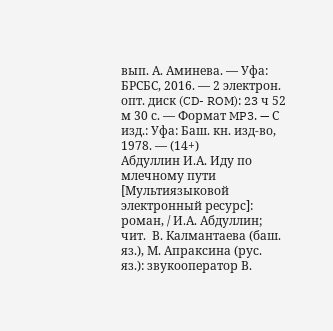вып. А. Аминева. — Уфа: БРСБС, 2016. — 2 электрон. опт. диск (CD- ROM): 23 ч 52 м 30 с. — Формат MP3. — С изд.: Уфа: Баш. кн. изд-во, 1978. — (14+)
Абдуллин И.А. Иду по млечному пути [Мультиязыковой электронный ресурс]: роман, / И.А. Абдуллин; чит.  В. Калмантаева (баш. яз.), М. Апраксина (рус. яз.): звукооператор В.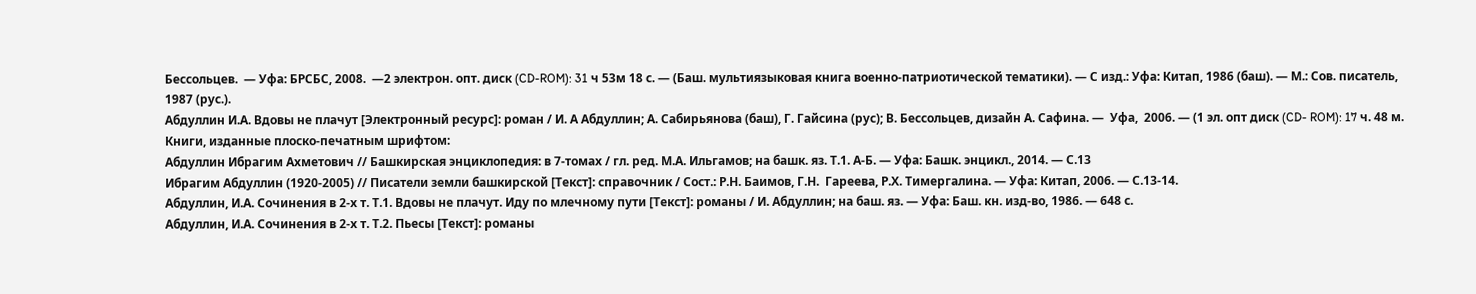Бессольцев.  — Уфа: БРСБС, 2008.  —2 электрон. опт. диск (CD-ROM): 31 ч 53м 18 с. — (Баш. мультиязыковая книга военно-патриотической тематики). — С изд.: Уфа: Китап, 1986 (баш). — М.: Сов. писатель, 1987 (рус.).
Абдуллин И.А. Вдовы не плачут [Электронный ресурс]: роман / И. А Абдуллин; А. Сабирьянова (баш), Г. Гайсина (рус); В. Бессольцев, дизайн А. Сафина. —  Уфа,  2006. — (1 эл. опт диск (CD- ROM): 17 ч. 48 м.
Книги, изданные плоско-печатным шрифтом:
Абдуллин Ибрагим Ахметович // Башкирская энциклопедия: в 7-томах / гл. ред. М.А. Ильгамов; на башк. яз. Т.1. А-Б. — Уфа: Башк. энцикл., 2014. — С.13
Ибрагим Абдуллин (1920-2005) // Писатели земли башкирской [Текст]: справочник / Сост.: Р.Н. Баимов, Г.Н.  Гареева, Р.Х. Тимергалина. — Уфа: Китап, 2006. — С.13-14.
Абдуллин, И.А. Сочинения в 2-х т. Т.1. Вдовы не плачут. Иду по млечному пути [Текст]: романы / И. Абдуллин; на баш. яз. — Уфа: Баш. кн. изд-во, 1986. — 648 с.
Абдуллин, И.А. Сочинения в 2-х т. Т.2. Пьесы [Текст]: романы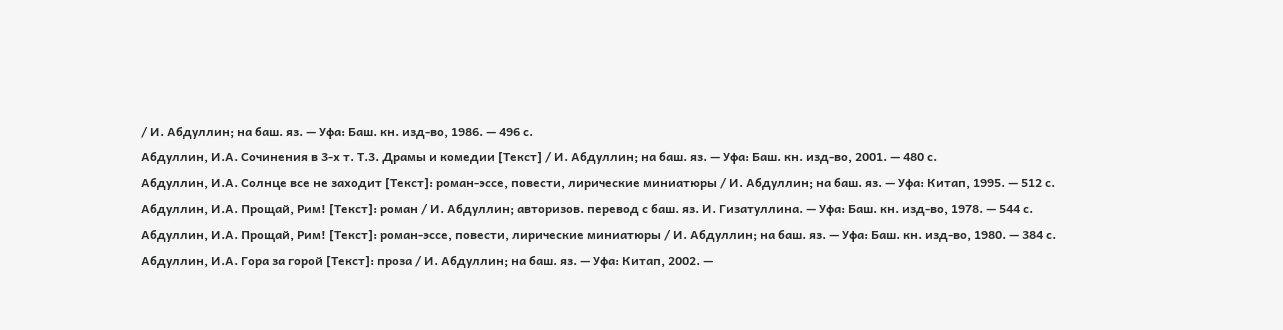/ И. Абдуллин; на баш. яз. — Уфа: Баш. кн. изд-во, 1986. — 496 с.
Абдуллин, И.А. Сочинения в 3-х т. Т.3. Драмы и комедии [Текст] / И. Абдуллин; на баш. яз. — Уфа: Баш. кн. изд-во, 2001. — 480 с.
Абдуллин, И.А. Солнце все не заходит [Текст]: роман-эссе, повести, лирические миниатюры / И. Абдуллин; на баш. яз. — Уфа: Китап, 1995. — 512 с.
Абдуллин, И.А. Прощай, Рим! [Текст]: роман / И. Абдуллин; авторизов. перевод с баш. яз. И. Гизатуллина. — Уфа: Баш. кн. изд-во, 1978. — 544 с.
Абдуллин, И.А. Прощай, Рим! [Текст]: роман-эссе, повести, лирические миниатюры / И. Абдуллин; на баш. яз. — Уфа: Баш. кн. изд-во, 1980. — 384 с.
Абдуллин, И.А. Гора за горой [Текст]: проза / И. Абдуллин; на баш. яз. — Уфа: Китап, 2002. —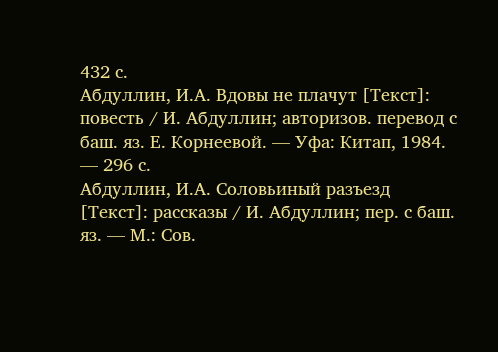432 с.
Абдуллин, И.А. Вдовы не плачут [Текст]: повесть / И. Абдуллин; авторизов. перевод с баш. яз. Е. Корнеевой. — Уфа: Китап, 1984. — 296 с.
Абдуллин, И.А. Соловьиный разъезд [Текст]: рассказы / И. Абдуллин; пер. с баш. яз. — М.: Сов.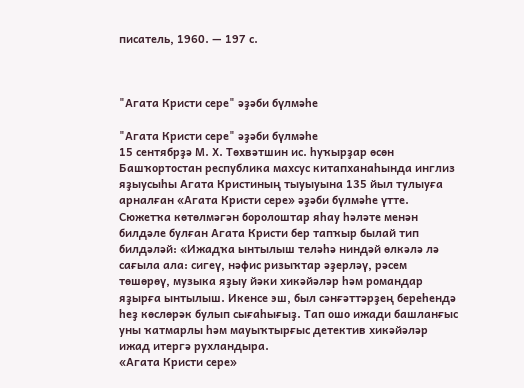писатель, 1960. — 197 с.



"Агата Кристи сере" әҙәби бүлмәһе

"Агата Кристи сере" әҙәби бүлмәһе
15 сентябрҙә М. Х. Төхвәтшин ис. һуҡырҙар өсөн Башҡортостан республика махсус китапханаһында инглиз яҙыусыһы Агата Кристиның тыуыуына 135 йыл тулыуға арналған «Агата Кристи сере» әҙәби бүлмәһе үтте.
Сюжетҡа көтөлмәгән боролоштар яһау һәләте менән билдәле булған Агата Кристи бер тапҡыр былай тип билдәләй: «Ижадҡа ынтылыш теләһә ниндәй өлкәлә лә сағыла ала: сигеү, нәфис ризыҡтар әҙерләү, рәсем төшөрөү, музыка яҙыу йәки хикәйәләр һәм романдар яҙырға ынтылыш. Икенсе эш, был сәнғәттәрҙең береһендә һеҙ көслөрәк булып сығаһығыҙ. Тап ошо ижади башланғыс уны ҡатмарлы һәм мауыҡтырғыс детектив хикәйәләр ижад итергә рухландыра.
«Агата Кристи сере»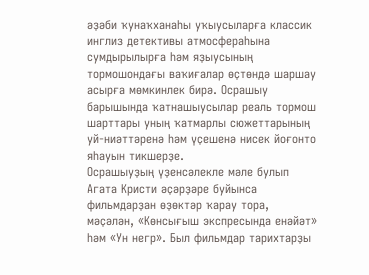әҙәби ҡунаҡханаһы уҡыусыларға классик инглиз детективы атмосфераһына сумдырылырға һәм яҙыусының тормошондағы ваҡиғалар өҫтөндә шаршау асырға мөмкинлек бирә. Осрашыу барышында ҡатнашыусылар реаль тормош шарттары уның ҡатмарлы сюжеттарының уй-ниәттәренә һәм үҫешенә нисек йоғонто яһауын тикшерҙе.
Осрашыуҙың үҙенсәлекле мәле булып Агата Кристи әҫәрҙәре буйынса фильмдарҙан өҙөктәр ҡарау тора, мәҫәлән, «Көнсығыш экспресында енәйәт» һәм «Ун негр». Был фильмдар тарихтарҙы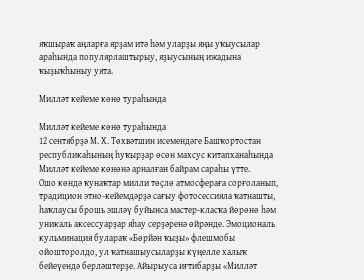яҡшыраҡ аңларға ярҙам итә һәм уларҙы яңы уҡыусылар араһында популярлаштырыу, яҙыусының ижадына ҡыҙыҡһыныу уята.

Милләт кейеме көнө тураһында

Милләт кейеме көнө тураһында
12 сентябрҙә М. Х. Төхвәтшин исемендәге Башҡортостан республикаһының һуҡырҙар өсөн махсус китапханаһында Милләт кейеме көнөнә арналған байрам сараһы үтте.
Ошо көндә ҡунаҡтар милли төҫлө атмосфераға сорғоланып, традицион этно-кейемдәрҙә сағыу фотосессияла ҡатнашты, һаҡлаусы брошь эшләү буйынса мастер-класҡа йөрөнө һәм уникаль аксессуарҙар яһау серҙәренә өйрәнде. Эмоциональ кульминация булараҡ «Бөрйән ҡыҙы» флешмобы ойошторолдо, ул ҡатнашыусыларҙы күңелле халыҡ бейеүендә берләштерҙе. Айырыуса иғтибарҙы «Милләт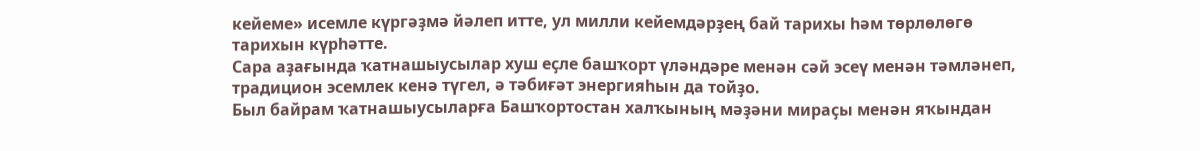кейеме» исемле күргәҙмә йәлеп итте, ул милли кейемдәрҙең бай тарихы һәм төрлөлөгө тарихын күрһәтте.
Сара аҙағында ҡатнашыусылар хуш еҫле башҡорт үләндәре менән сәй эсеү менән тәмләнеп, традицион эсемлек кенә түгел, ә тәбиғәт энергияһын да тойҙо.
Был байрам ҡатнашыусыларға Башҡортостан халҡының мәҙәни мираҫы менән яҡындан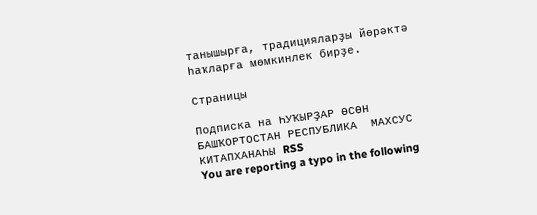танышырға, традицияларҙы йөрәктә һаҡларға мөмкинлек бирҙе.

Страницы

Подписка на ҺУҠЫРҘАР ӨСӨН БАШҠОРТОСТАН РЕСПУБЛИКА  МАХСУС КИТАПХАНАҺЫ RSS
You are reporting a typo in the following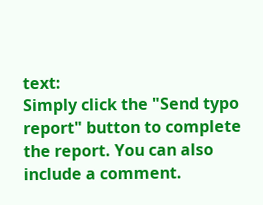text:
Simply click the "Send typo report" button to complete the report. You can also include a comment.